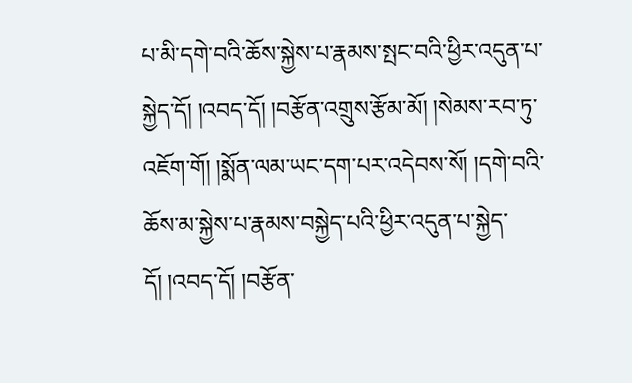པ་མི་དགེ་བའི་ཆོས་སྐྱེས་པ་རྣམས་སྤང་བའི་ཕྱིར་འདུན་པ་སྐྱེད་དོ། །འབད་དོ། །བརྩོན་འགྲུས་རྩོམ་མོ། །སེམས་རབ་ཏུ་འཇོག་གོ། །སྨོན་ལམ་ཡང་དག་པར་འདེབས་སོ། །དགེ་བའི་ཆོས་མ་སྐྱེས་པ་རྣམས་བསྐྱེད་པའི་ཕྱིར་འདུན་པ་སྐྱེད་དོ། །འབད་དོ། །བརྩོན་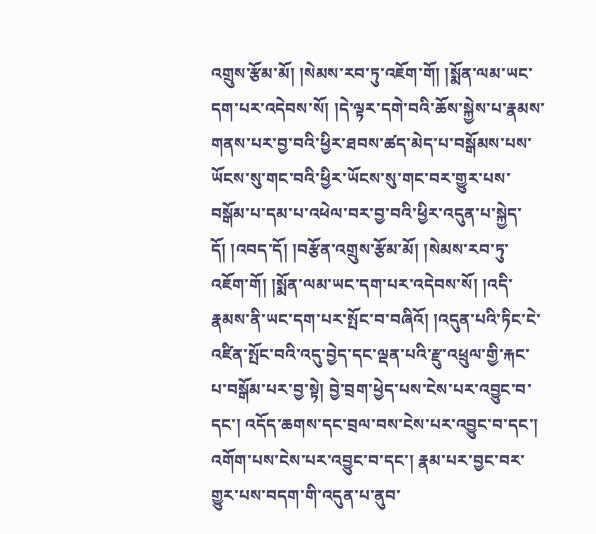འགྲུས་རྩོམ་མོ། །སེམས་རབ་ཏུ་འཇོག་གོ། །སྨོན་ལམ་ཡང་དག་པར་འདེབས་སོ། །དེ་ལྟར་དགེ་བའི་ཆོས་སྐྱེས་པ་རྣམས་གནས་པར་བྱ་བའི་ཕྱིར་ཐབས་ཚད་མེད་པ་བསྒོམས་པས་ཡོངས་སུ་གང་བའི་ཕྱིར་ཡོངས་སུ་གང་བར་གྱུར་པས་བསྒོམ་པ་དམ་པ་འཕེལ་བར་བྱ་བའི་ཕྱིར་འདུན་པ་སྐྱེད་དོ། །འབད་དོ། །བརྩོན་འགྲུས་རྩོམ་མོ། །སེམས་རབ་ཏུ་འཇོག་གོ། །སྨོན་ལམ་ཡང་དག་པར་འདེབས་སོ། །འདི་རྣམས་ནི་ཡང་དག་པར་སྤོང་བ་བཞིའོ། །འདུན་པའི་ཏིང་ངེ་འཛིན་སྤོང་བའི་འདུ་བྱེད་དང་ལྡན་པའི་རྫུ་འཕྲུལ་གྱི་རྐང་པ་བསྒོམ་པར་བྱ་སྟེ། བྱེ་བྲག་ཕྱེད་པས་ངེས་པར་འབྱུང་བ་དང་། འདོད་ཆགས་དང་བྲལ་བས་ངེས་པར་འབྱུང་བ་དང་། འགོག་པས་ངེས་པར་འབྱུང་བ་དང་། རྣམ་པར་བྱང་བར་གྱུར་པས་བདག་གི་འདུན་པ་ནུབ་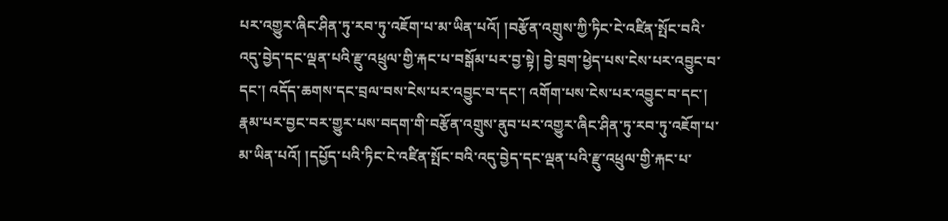པར་འགྱུར་ཞིང་ཤིན་ཏུ་རབ་ཏུ་འཇོག་པ་མ་ཡིན་པའོ། །བརྩོན་འགྲུས་ཀྱི་ཏིང་ངེ་འཛིན་སྤོང་བའི་འདུ་བྱེད་དང་ལྡན་པའི་རྫུ་འཕྲུལ་གྱི་རྐང་པ་བསྒོམ་པར་བྱ་སྟེ། བྱེ་བྲག་ཕྱེད་པས་ངེས་པར་འབྱུང་བ་དང་། འདོད་ཆགས་དང་བྲལ་བས་ངེས་པར་འབྱུང་བ་དང་། འགོག་པས་ངེས་པར་འབྱུང་བ་དང་། རྣམ་པར་བྱང་བར་གྱུར་པས་བདག་གི་བརྩོན་འགྲུས་ནུབ་པར་འགྱུར་ཞིང་ཤིན་ཏུ་རབ་ཏུ་འཇོག་པ་མ་ཡིན་པའོ། །དཔྱོད་པའི་ཏིང་ངེ་འཛིན་སྤོང་བའི་འདུ་བྱེད་དང་ལྡན་པའི་རྫུ་འཕྲུལ་གྱི་རྐང་པ་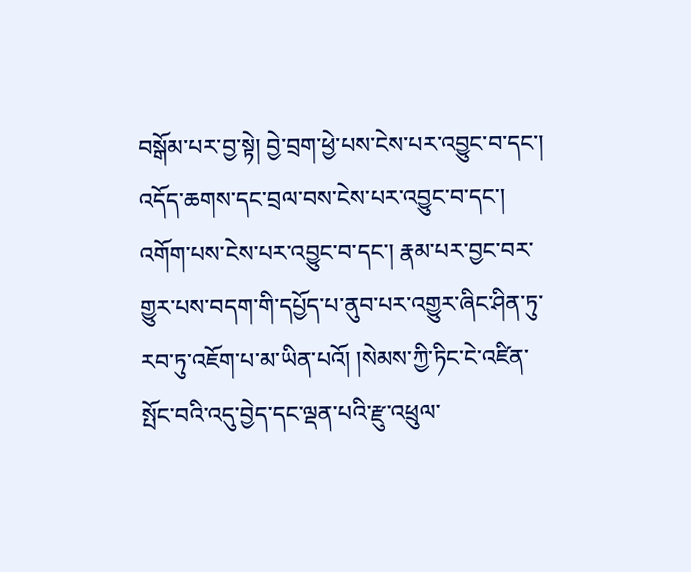བསྒོམ་པར་བྱ་སྟེ། བྱེ་བྲག་ཕྱེ་པས་ངེས་པར་འབྱུང་བ་དང་། འདོད་ཆགས་དང་བྲལ་བས་ངེས་པར་འབྱུང་བ་དང་། འགོག་པས་ངེས་པར་འབྱུང་བ་དང་། རྣམ་པར་བྱང་བར་གྱུར་པས་བདག་གི་དཔྱོད་པ་ནུབ་པར་འགྱུར་ཞིང་ཤིན་ཏུ་རབ་ཏུ་འཇོག་པ་མ་ཡིན་པའོ། །སེམས་ཀྱི་ཏིང་ངེ་འཛིན་སྤོང་བའི་འདུ་བྱེད་དང་ལྡན་པའི་རྫུ་འཕྲུལ་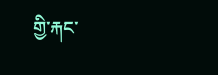གྱི་རྐང་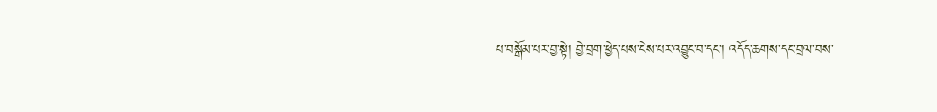པ་བསྒོམ་པར་བྱ་སྟེ། བྱེ་བྲག་ཕྱེད་པས་ངེས་པར་འབྱུང་བ་དང་། འདོད་ཆགས་དང་བྲལ་བས་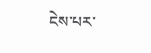ངེས་པར་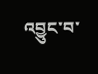འབྱུང་བ་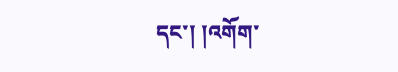དང་། །འགོག་